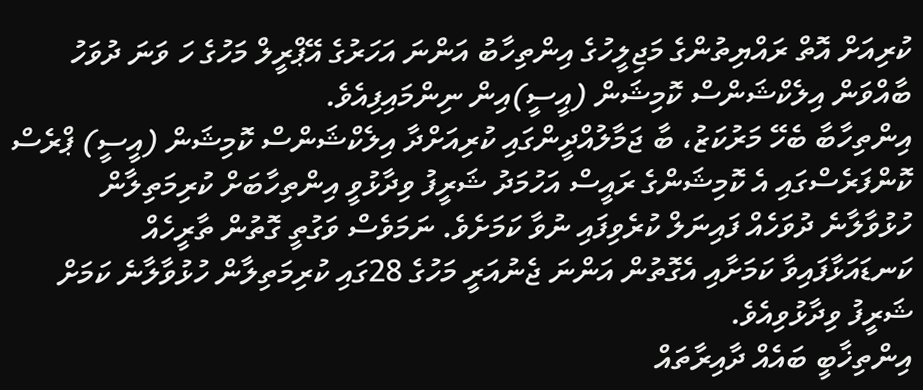ކުރިއަށް އޮތް ރައްޔިތުންގެ މަޖިލީހުގެ އިންތިހާބު އަންނަ އަހަރުގެ އޭޕްރީލް މަހުގެ ހަ ވަނަ ދުވަހު ބާއްވަން އިލެކްޝަންސް ކޮމިޝަން (އީސީ)އިން ނިންމައިފިއެވެ.
އިންތިހާބާ ބެހޭ މަރުކަޒު، ބާ ޖަމާލުއްދީންގައި ކުރިއަށްދާ އިލެކްޝަންސް ކޮމިޝަން (އީސީ) ޕްރެސް ކޮންފަރެސްގައި އެ ކޮމިޝަންގެ ރައީސް އަހުމަދު ޝަރީފު ވިދާޅުވީ އިންތިހާބަށް ކުރިމަތިލާން ހުޅުވާލާނެ ދުވަހެއް ފައިނަލް ކުރެވިފައި ނުވާ ކަމަށެވެ. ނަމަވެސް ވަގުތީ ގޮތުން ތާރީހެއް ކަނޑައަޅާފައިވާ ކަމަށާއި އެގޮތުން އަންނަ ޖެނުއަރީ މަހުގެ 28ގައި ކުރިމަތިލާން ހުޅުވާލާނެ ކަމަށް ޝަރީފު ވިދާޅުވިއެވެ.
އިންތިޚާބީ ބައެއް ދާއިރާތައް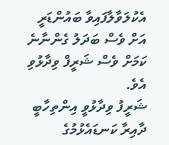އެކުލަވާލާފައިވާ ބައުންޑަރީ އަށް ވެސް ބަދަލު ގެންނާނެ ކަމަށް ވެސް ޝަރީފް ވިދާޅުވި އެވެ.
ޝަރީފު ވިދާޅުވީ އިންތިހާބީ ދާއިރާ ކަނޑައެޅުމުގެ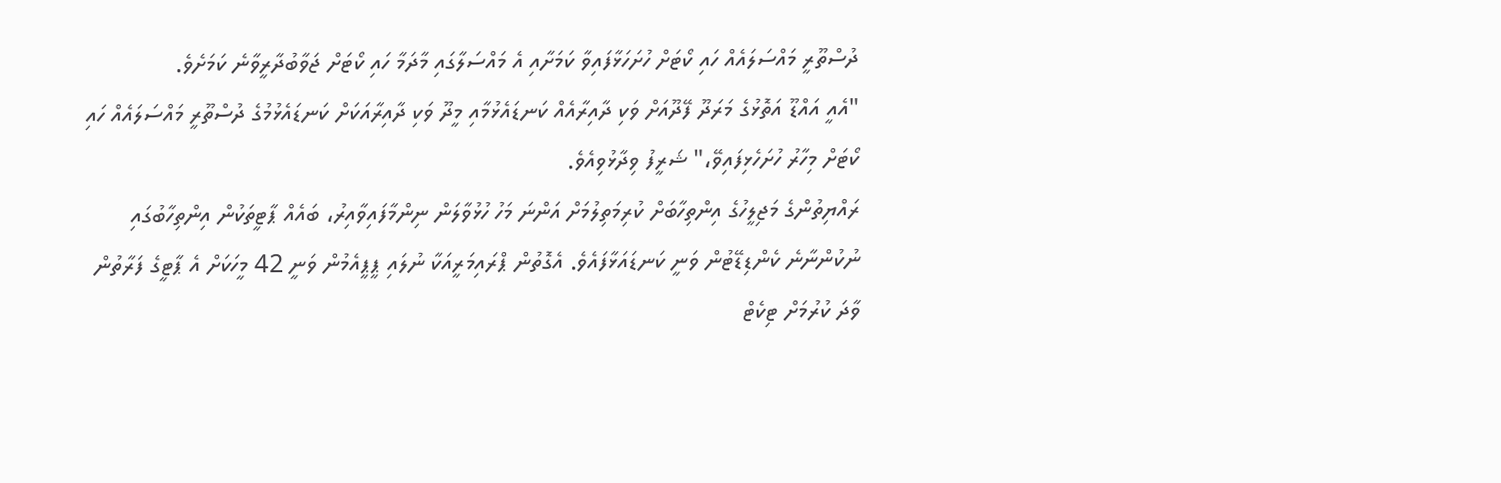ދުސްތޫރީ މައްސަލައެއް ހައި ކޯޓަށް ހުށަހަޅާފައިވާ ކަމަށާއި އެ މައްސަލާގައި މާދަމާ ހައި ކޯޓަށް ޖަވާބުދާރީވާނެ ކަމަށެވެ.
"އެއީ އައްޑޫ އަތޮޅުގެ މަރަދޫ ފޭދޫއަށް ވަކި ދާއިރާއެއް ކަނޑައެޅުމާއި މީދޫ ވަކި ދާއިރާއަކަށް ކަނޑައެޅުމުގެ ދުސްތޫރީ މައްސަލައެއް ހައި ކޯޓަށް މިހާރު ހުށަހެޅިފައިވޭ،" ޝަރީފު ވިދާޅުވިއެވެ.
ރައްޔިތުންގެ މަޖިލީހުގެ އިންތިހާބަށް ކުރިމަތިލުމަށް އަންނަ މަހު ހުޅުވާލަން ނިންމާފައިވާއިރު، ބައެއް ޕާޓީތަކުން އިންތިހާބުގައި ނުކުންނާނެ ކެންޑިޑޭޓުން ވަނީ ކަނޑައަޅާފައެވެ. އެގޮތުން ޕްރައިމަރީއަކާ ނުލައި ޕީޕީއެމުން ވަނީ 42 މީހަކަށް އެ ޕާޓީގެ ފަރާތުން ވާދަ ކުރުމަށް ޓިކެޓް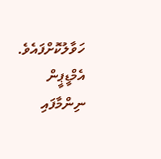ހަވާލުކޮށްފައެވެ. އެމްޑީޕީން ނިންމާފައި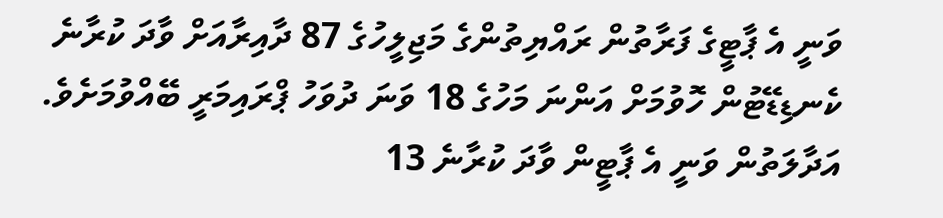ވަނީ އެ ޕާޓީގެ ފަރާތުން ރައްޔިތުންގެ މަޖިލީހުގެ 87 ދާއިރާއަށް ވާދަ ކުރާނެ ކެނޑިޑޭޓުން ހޮވުމަށް އަންނަ މަހުގެ 18 ވަނަ ދުވަހު ޕްރައިމަރީ ބޭއްވުމަށެވެ. އަދާލަތުން ވަނީ އެ ޕާޓީން ވާދަ ކުރާނެ 13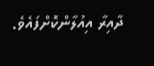ދާއިރާ އިއުލާންކޮށްފައެވެ.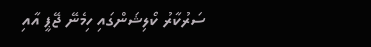ސަރުކާރު ކޯލިޝަންގައި ހިމެނޭ ޖޭޕީ އާއި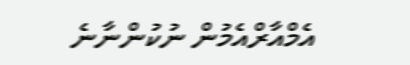އެމްއާރްއެމުން ނުކުންނާނެ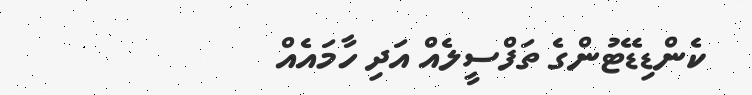ކެންޑިޑޭޓުންގެ ތަފްސީލެއް އަދި ހާމައެއް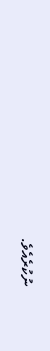ނުކުރެއެވެ.